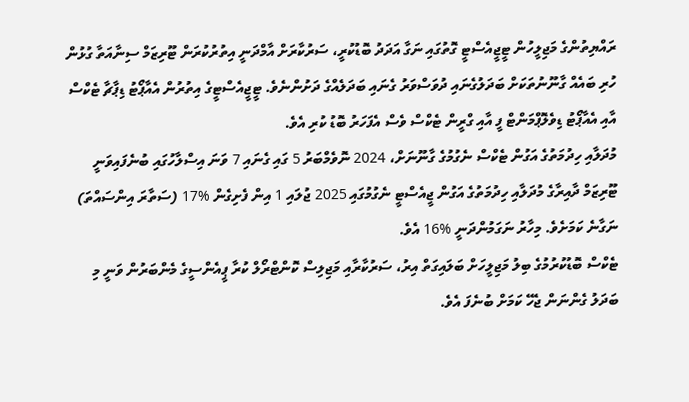ރައްޔިތުންގެ މަޖިލީހުން ޓީޖީއެސްޓީ ގޮތުގައި ނަގާ އަދަދު ބޮޑުކުރީ، ސަރުކާރަށް އާމްދަނީ އިތުރުކުރަން ޓޫރިޒަމް ސިނާއަތާ ގުޅުން ހުރި ބައެއް ގާނޫނުތަކަށް ބަދަލުގެނައި ދުވަސްވަރު ގެނައި ބަދަލެއްގެ ދަށުންނެވެ. ޓީޖީއެސްޓީގެ އިތުރުން އެއާޕޯޓު ޑިޕާޗާ ޓެކްސް އާއި އެއާޕޯޓު ޑިވެލޮޕްމަންޓް ފީ އާއި ގްރީން ޓެކްސް ވެސް އެފަހަރު ބޮޑު ކުރި އެވެ.
މުދަލާއި ހިދުމަތުގެ އަގުން ޓެކްސް ނެގުމުގެ ގާނޫނަށް، 2024 ނޮވެމްބަރު 5 ގައި ގެނައި 7 ވަނަ އިސްލާހުގައި ބުނެފައިވަނީ ޓޫރިޒަމް ދާއިރާގެ މުދަލާއި ހިދުމަތުގެ އަގުން ޖީއެސްޓީ ނެގުމުގައި 2025 ޖުލައި 1 އިން ފެށިގެން %17 (ސަތާރަ އިންސައްތަ) ނަގާނެ ކަމަށެވެ. މިހާރު ނަގަމުންދަނީ %16 އެވެ.
ޓެކްސް ބޮޑުކުރުމުގެ ބިލު މަޖިލީހަށް ބަލައިގަތް އިރު، ސަރުކާރާއި މަޖިލިސް ކޮންޓްރޯލް ކުރާ ޕީއެންސީގެ މެންބަރުން ވަނީ މި ބަދަލު ގެންނަން ޖެހޭ ކަމަށް ބުނެފަ އެވެ.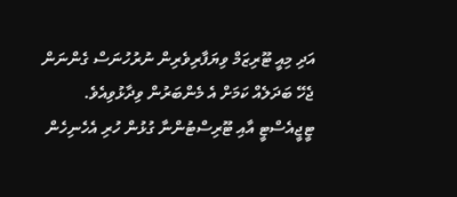އަދި މިއީ ޓޫރިޒަމް ވިޔަފާރިވެރިން ނުރުހުނަސް ގެންނަން ޖެހޭ ބަދަލެއް ކަމަށް އެ މެންބަރުން ވިދާޅުވިއެވެ.
ޓީޖީއެސްޓީ އާއި ޓޫރިސްޓުންނާ ގުޅުން ހުރި އެހެނިހެން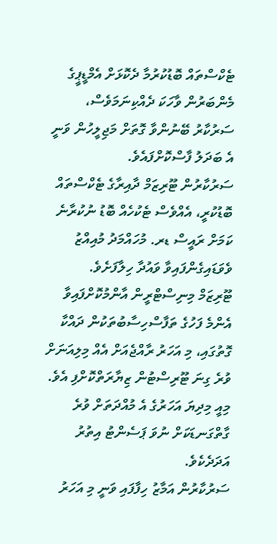ޓެކްސްތައް ބޮޑުކުރުމާ ދެކޮޅަށް އެމްޑީޕީގެ މެންބަރުން ވާހަކަ ދެއްކިނަމަވެސް، ސަރުކާރު ބޭނުންވާ ގޮތަށް މަޖިލީހުން ވަނީ އެ ބަދަލު ފާސްކޮށްފައެވެ.
ސަރުކާރުން ޓޫރިޒަމް ދާއިރާގެ ޓެކްސްތައް ބޮޑުކުރީ، އެއްވެސް ޓެކުހެއް ބޮޑު ނުކުރާނެ ކަމަށް ރައީސް ޑރ. މުހައްމަދު މުއިއްޒު ވެވަޑައިގެންފައިވާ ވައުދާ ހިލާފަށެވެ.
ޓޫރިޒަމް މިނިސްޓްރީން އާންމުކޮށްފައިވާ އެންމެ ފަހުގެ ތަފާސްހިސާބުތަކުން ދައްކާ ގޮތުގައި، މި އަހަރު ރާއްޖެއަށް އެއް މިލިއަނަށް ވުރެ ގިނަ ޓޫރިސްޓުން ޒިޔާރަތްކޮށްފި އެވެ. މިއީ މިދިޔަ އަހަރުގެ އެ މުއްދަތަށް ވުރެ ގާތްގަނޑަކަށް ނުވަ ޕަސެންޓު އިތުރު އަދަދެކެވެ.
ސަރުކާރުން އަމާޒު ހިފާފައި ވަނީ މި އަހަރު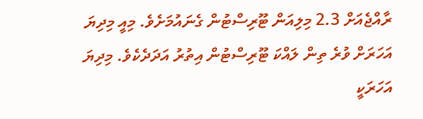ރާއްޖެއަށް 2.3 މިލިއަން ޓޫރިސްޓުން ގެނައުމަށެވެ. މިއީ މިދިޔަ އަހަރަށް ވުރެ ތިން ލައްކަ ޓޫރިސްޓުން އިތުރު އަދަދެކެވެ. މިދިޔަ އަހަރަކީ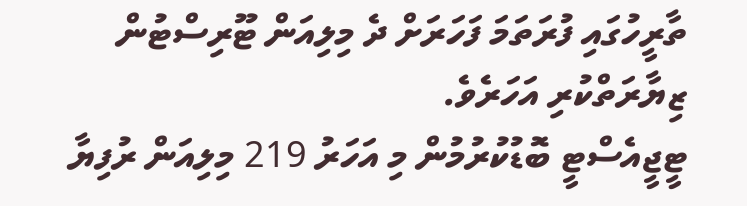ތާރީހުގައި ފުރަތަމަ ފަހަރަށް ދެ މިލިއަން ޓޫރިސްޓުން ޒިޔާރަތްކުރި އަހަރެވެ.
ޓީޖީއެސްޓީ ބޮޑުކުރުމުން މި އަހަރު 219 މިލިއަން ރުފިޔާ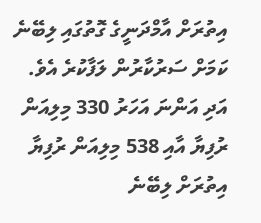އިތުރަށް އާމްދަނީގެ ގޮތުގައި ލިބޭނެ ކަމަށް ސަރުކާރުން ލަފާކުރެ އެވެ. އަދި އަންނަ އަހަރު 330 މިލިއަން ރުފިޔާ އާއި 538 މިލިއަން ރުފިޔާ އިތުރަށް ލިބޭނެ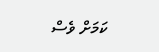ކަމަށް ވެސް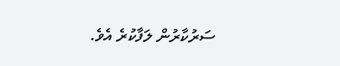ސަރުކާރުން ލަފާކުރެ އެވެ.